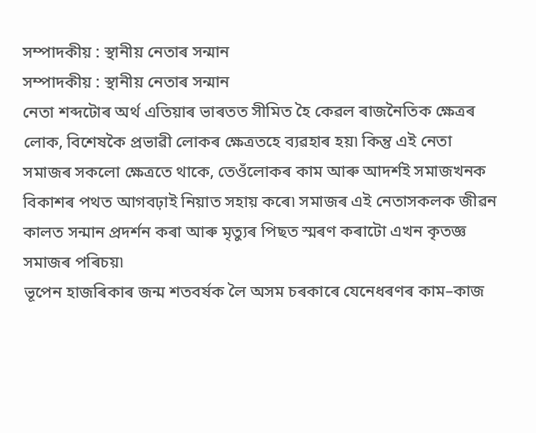সম্পাদকীয় : স্থানীয় নেতাৰ সন্মান
সম্পাদকীয় : স্থানীয় নেতাৰ সন্মান
নেতা শব্দটোৰ অর্থ এতিয়াৰ ভাৰতত সীমিত হৈ কেৱল ৰাজনৈতিক ক্ষেত্রৰ লোক, বিশেষকৈ প্রভাৱী লোকৰ ক্ষেত্রতহে ব্যৱহাৰ হয়৷ কিন্তু এই নেতা সমাজৰ সকলো ক্ষেত্রতে থাকে, তেওঁলোকৰ কাম আৰু আদর্শই সমাজখনক বিকাশৰ পথত আগবঢ়াই নিয়াত সহায় কৰে৷ সমাজৰ এই নেতাসকলক জীৱন কালত সন্মান প্রদর্শন কৰা আৰু মৃত্যুৰ পিছত স্মৰণ কৰাটো এখন কৃতজ্ঞ সমাজৰ পৰিচয়৷
ভূপেন হাজৰিকাৰ জন্ম শতবর্ষক লৈ অসম চৰকাৰে যেনেধৰণৰ কাম–কাজ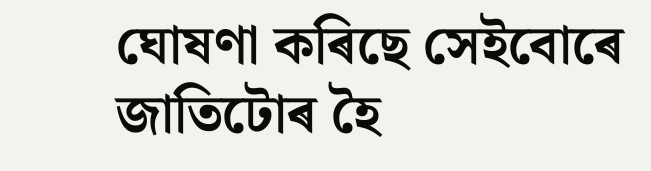ঘোষণা কৰিছে সেইবোৰে জাতিটোৰ হৈ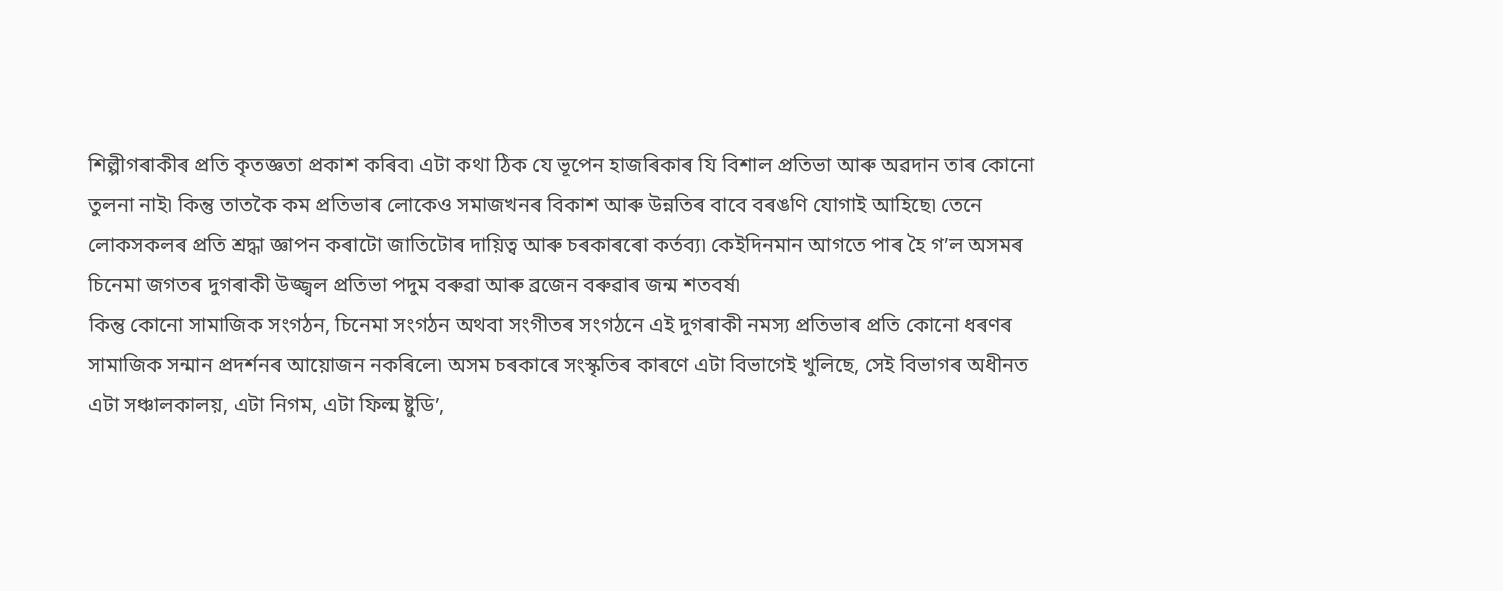শিল্পীগৰাকীৰ প্রতি কৃতজ্ঞতা প্রকাশ কৰিব৷ এটা কথা ঠিক যে ভূপেন হাজৰিকাৰ যি বিশাল প্রতিভা আৰু অৱদান তাৰ কোনো তুলনা নাই৷ কিন্তু তাতকৈ কম প্রতিভাৰ লোকেও সমাজখনৰ বিকাশ আৰু উন্নতিৰ বাবে বৰঙণি যোগাই আহিছে৷ তেনে লোকসকলৰ প্রতি শ্রদ্ধা জ্ঞাপন কৰাটো জাতিটোৰ দায়িত্ব আৰু চৰকাৰৰো কর্তব্য৷ কেইদিনমান আগতে পাৰ হৈ গ’ল অসমৰ চিনেমা জগতৰ দুগৰাকী উজ্জ্বল প্রতিভা পদুম বৰুৱা আৰু ব্রজেন বৰুৱাৰ জন্ম শতবর্ষ৷
কিন্তু কোনো সামাজিক সংগঠন, চিনেমা সংগঠন অথবা সংগীতৰ সংগঠনে এই দুগৰাকী নমস্য প্রতিভাৰ প্রতি কোনো ধৰণৰ সামাজিক সন্মান প্রদর্শনৰ আয়োজন নকৰিলে৷ অসম চৰকাৰে সংস্কৃতিৰ কাৰণে এটা বিভাগেই খুলিছে, সেই বিভাগৰ অধীনত এটা সঞ্চালকালয়, এটা নিগম, এটা ফিল্ম ষ্টুডি’,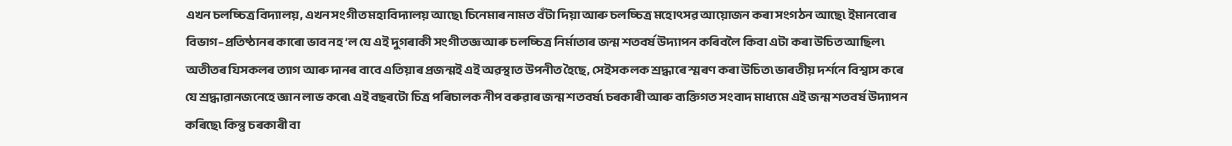এখন চলচ্চিত্র বিদ্যালয়, এখন সংগীত মহাবিদ্যালয় আছে৷ চিনেমাৰ নামত বঁটা দিয়া আৰু চলচ্চিত্র মহোৎসৱ আয়োজন কৰা সংগঠন আছে৷ ইমানবোৰ বিভাগ–প্রতিষ্ঠানৰ কাৰো ভাব নহ’ল যে এই দুগৰাকী সংগীতজ্ঞ আৰু চলচ্চিত্র নির্মাতাৰ জন্ম শতবর্ষ উদ্যাপন কৰিবলৈ কিবা এটা কৰা উচিত আছিল৷ অতীতৰ যিসকলৰ ত্যাগ আৰু দানৰ বাবে এতিয়াৰ প্রজন্মই এই অৱস্থাত উপনীত হৈছে, সেইসকলক শ্রদ্ধাৰে স্মৰণ কৰা উচিত৷ ভাৰতীয় দর্শনে বিশ্বাস কৰে যে শ্রদ্ধাৱানজনেহে জ্ঞান লাভ কৰে৷ এই বছৰটো চিত্র পৰিচালক নীপ বৰুৱাৰ জন্ম শতবর্ষ৷ চৰকাৰী আৰু ব্যক্তিগত সংবাদ মাধ্যমে এই জন্ম শতবর্ষ উদ্যাপন কৰিছে৷ কিন্তু চৰকাৰী বা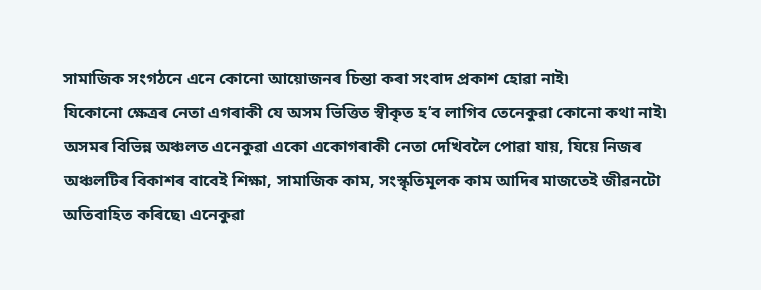সামাজিক সংগঠনে এনে কোনো আয়োজনৰ চিন্তা কৰা সংবাদ প্রকাশ হোৱা নাই৷
যিকোনো ক্ষেত্রৰ নেতা এগৰাকী যে অসম ভিত্তিত স্বীকৃত হ’ব লাগিব তেনেকুৱা কোনো কথা নাই৷ অসমৰ বিভিন্ন অঞ্চলত এনেকুৱা একো একোগৰাকী নেতা দেখিবলৈ পোৱা যায়, যিয়ে নিজৰ অঞ্চলটিৰ বিকাশৰ বাবেই শিক্ষা, সামাজিক কাম, সংস্কৃতিমূলক কাম আদিৰ মাজতেই জীৱনটো অতিবাহিত কৰিছে৷ এনেকুৱা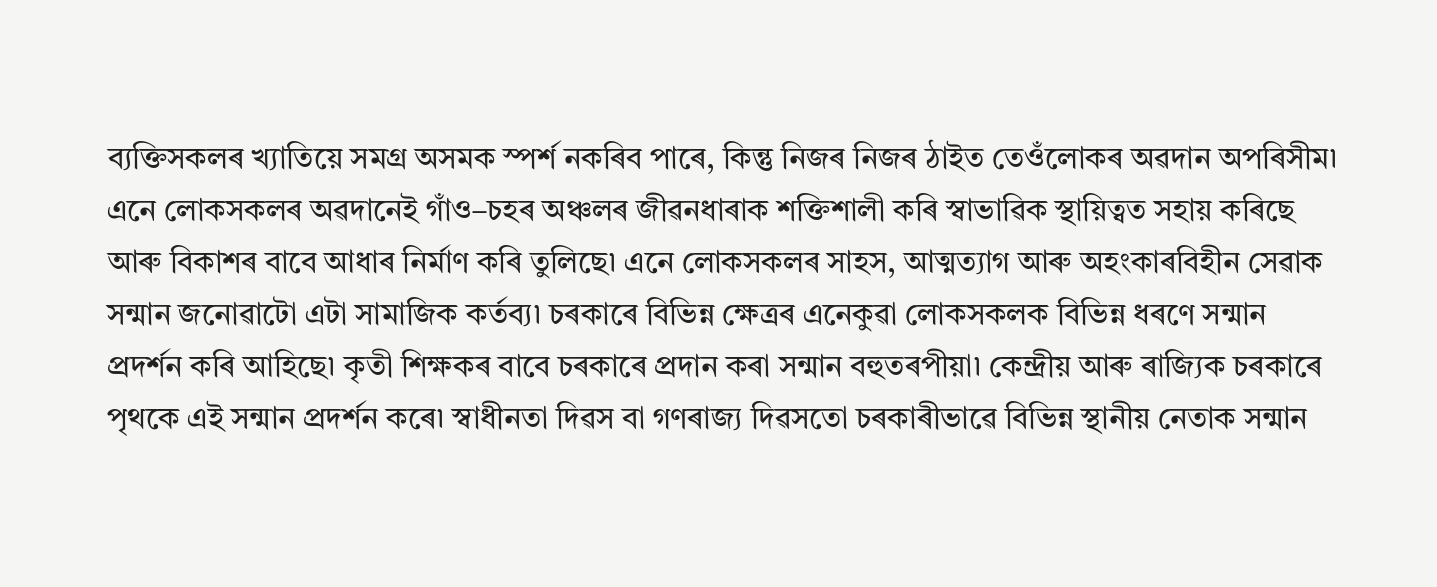ব্যক্তিসকলৰ খ্যাতিয়ে সমগ্র অসমক স্পর্শ নকৰিব পাৰে, কিন্তু নিজৰ নিজৰ ঠাইত তেওঁলোকৰ অৱদান অপৰিসীম৷
এনে লোকসকলৰ অৱদানেই গাঁও–চহৰ অঞ্চলৰ জীৱনধাৰাক শক্তিশালী কৰি স্বাভাৱিক স্থায়িত্বত সহায় কৰিছে আৰু বিকাশৰ বাবে আধাৰ নির্মাণ কৰি তুলিছে৷ এনে লোকসকলৰ সাহস, আত্মত্যাগ আৰু অহংকাৰবিহীন সেৱাক সন্মান জনোৱাটো এটা সামাজিক কর্তব্য৷ চৰকাৰে বিভিন্ন ক্ষেত্রৰ এনেকুৱা লোকসকলক বিভিন্ন ধৰণে সন্মান প্রদর্শন কৰি আহিছে৷ কৃতী শিক্ষকৰ বাবে চৰকাৰে প্রদান কৰা সন্মান বহুতৰপীয়া৷ কেন্দ্রীয় আৰু ৰাজ্যিক চৰকাৰে পৃথকে এই সন্মান প্রদর্শন কৰে৷ স্বাধীনতা দিৱস বা গণৰাজ্য দিৱসতো চৰকাৰীভাৱে বিভিন্ন স্থানীয় নেতাক সন্মান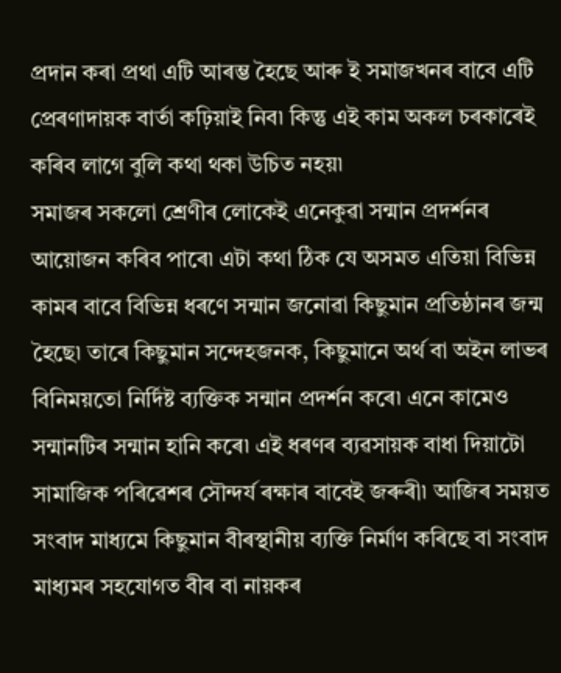প্রদান কৰা প্রথা এটি আৰম্ভ হৈছে আৰু ই সমাজখনৰ বাবে এটি প্রেৰণাদায়ক বার্তা কঢ়িয়াই নিব৷ কিন্তু এই কাম অকল চৰকাৰেই কৰিব লাগে বুলি কথা থকা উচিত নহয়৷
সমাজৰ সকলো শ্রেণীৰ লোকেই এনেকুৱা সন্মান প্রদর্শনৰ আয়োজন কৰিব পাৰে৷ এটা কথা ঠিক যে অসমত এতিয়া বিভিন্ন কামৰ বাবে বিভিন্ন ধৰণে সন্মান জনোৱা কিছুমান প্রতিষ্ঠানৰ জন্ম হৈছে৷ তাৰে কিছুমান সন্দেহজনক, কিছুমানে অর্থ বা অইন লাভৰ বিনিময়তো নির্দিষ্ট ব্যক্তিক সন্মান প্রদর্শন কৰে৷ এনে কামেও সন্মানটিৰ সন্মান হানি কৰে৷ এই ধৰণৰ ব্যৱসায়ক বাধা দিয়াটো সামাজিক পৰিৱেশৰ সৌন্দর্য ৰক্ষাৰ বাবেই জৰুৰী৷ আজিৰ সময়ত সংবাদ মাধ্যমে কিছুমান বীৰস্থানীয় ব্যক্তি নির্মাণ কৰিছে বা সংবাদ মাধ্যমৰ সহযোগত বীৰ বা নায়কৰ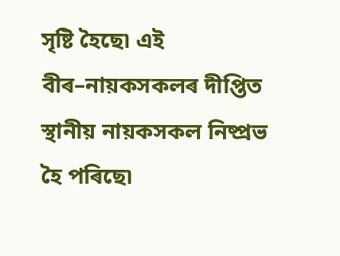সৃষ্টি হৈছে৷ এই বীৰ–নায়কসকলৰ দীপ্তিত স্থানীয় নায়কসকল নিষ্প্রভ হৈ পৰিছে৷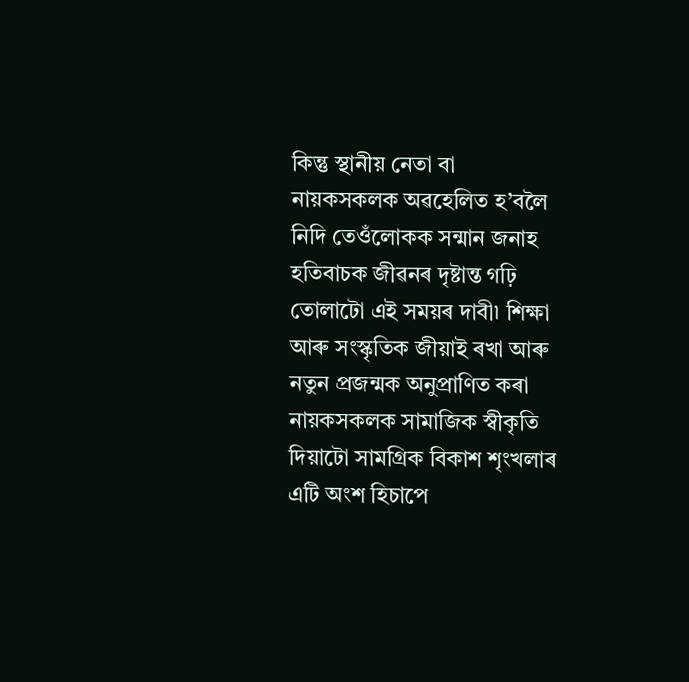কিন্তু স্থানীয় নেতা বা নায়কসকলক অৱহেলিত হ’বলৈ নিদি তেওঁলোকক সন্মান জনাহ হতিবাচক জীৱনৰ দৃষ্টান্ত গঢ়ি তোলাটো এই সময়ৰ দাবী৷ শিক্ষা আৰু সংস্কৃতিক জীয়াই ৰখা আৰু নতুন প্রজন্মক অনুপ্রাণিত কৰা নায়কসকলক সামাজিক স্বীকৃতি দিয়াটো সামগ্রিক বিকাশ শৃংখলাৰ এটি অংশ হিচাপে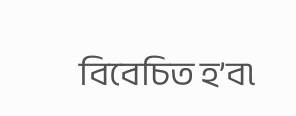বিবেচিত হ’ব৷